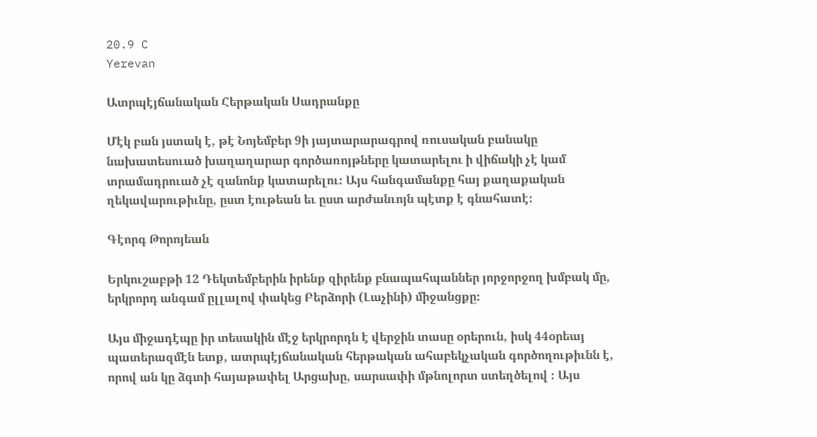20.9 C
Yerevan

Ատրպէյճանական Հերթական Սադրանքը

Մէկ բան յստակ է, թէ Նոյեմբեր 9ի յայտարարագրով ռուսական բանակը նախատեսուած խաղաղարար գործառոյթները կատարելու ի վիճակի չէ կամ տրամադրուած չէ զանոնք կատարելու։ Այս հանգամանքը հայ քաղաքական ղեկավարութիւնը, ըստ էութեան եւ ըստ արժանւոյն պէտք է գնահատէ։

Գէորգ Թորոյեան

Երկուշաբթի 12 Դեկտեմբերին իրենք զիրենք բնապահպաններ յորջորջող խմբակ մը, երկրորդ անգամ ըլլալով փակեց Բերձորի (Լաչինի) միջանցքը։

Այս միջադէպը իր տեսակին մէջ երկրորդն է վերջին տասը օրերուն, իսկ 44օրեայ պատերազմէն ետք, ատրպէյճանական հերթական ահաբեկչական գործողութիւնն է, որով ան կը ձգտի հայաթափել Արցախը, սարսափի մթնոլորտ ստեղծելով ։ Այս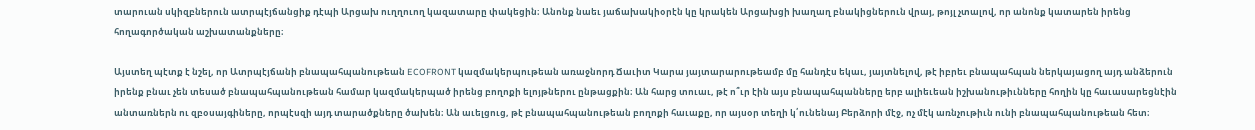տարուան սկիզբներուն ատրպէյճանցիք դէպի Արցախ ուղղուող կազատարը փակեցին։ Անոնք նաեւ յաճախակիօրէն կը կրակեն Արցախցի խաղաղ բնակիցներուն վրայ, թոյլ չտալով, որ անոնք կատարեն իրենց հողագործական աշխատանքները։

Այստեղ պէտք է նշել, որ Ատրպէյճանի բնապահպանութեան ECOFRONT կազմակերպութեան առաջնորդ Ճաւիտ Կարա յայտարարութեամբ մը հանդէս եկաւ, յայտնելով, թէ իբրեւ բնապահպան ներկայացող այդ անձերուն իրենք բնաւ չեն տեսած բնապահպանութեան համար կազմակերպած իրենց բողոքի ելոյթներու ընթացքին։ Ան հարց տուաւ, թէ ո՞ւր էին այս բնապահպանները երբ ալիեւեան իշխանութիւնները հողին կը հաւասարեցնէին անտառներն ու զբօսայգիները, որպէսզի այդ տարածքները ծախեն։ Ան աւելցուց, թէ բնապահպանութեան բողոքի հաւաքը, որ այսօր տեղի կ՛ունենայ Բերձորի մէջ, ոչ մէկ առնչութիւն ունի բնապահպանութեան հետ։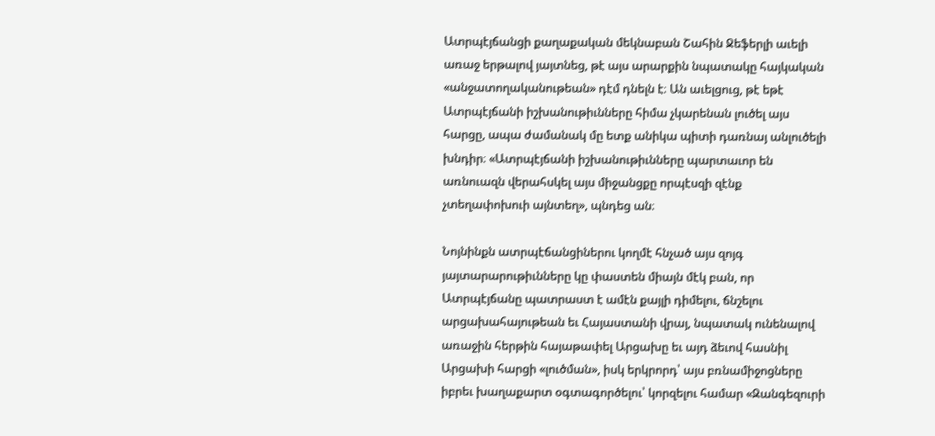Ատրպէյճանցի քաղաքական մեկնաբան Շահին Ջեֆերլի աւելի առաջ երթալով յայտնեց, թէ այս արարքին նպատակը հայկական «անջատողականութեան» դէմ դնելն է։ Ան աւելցուց, թէ եթէ Ատրպէյճանի իշխանութիւնները հիմա չկարենան լուծել այս հարցը, ապա ժամանակ մը ետք անիկա պիտի դառնայ անլուծելի խնդիր։ «Ատրպէյճանի իշխանութիւնները պարտաւոր են առնուազն վերահսկել այս միջանցքը որպէսզի զէնք չտեղափոխուի այնտեղ», պնդեց ան։

Նոյնինքն ատրպէճանցիներու կողմէ հնչած այս զոյգ յայտարարութիւնները կը փաստեն միայն մէկ բան, որ Ատրպէյճանը պատրաստ է ամէն քայլի դիմելու, ճնշելու արցախահայութեան եւ Հայաստանի վրայ, նպատակ ունենալով առաջին հերթին հայաթափել Արցախը եւ այդ ձեւով հասնիլ Արցախի հարցի «լուծման», իսկ երկրորդ՝ այս բռնամիջոցները իբրեւ խաղաքարտ օգտագործելու՝ կորզելու համար «Զանգեզուրի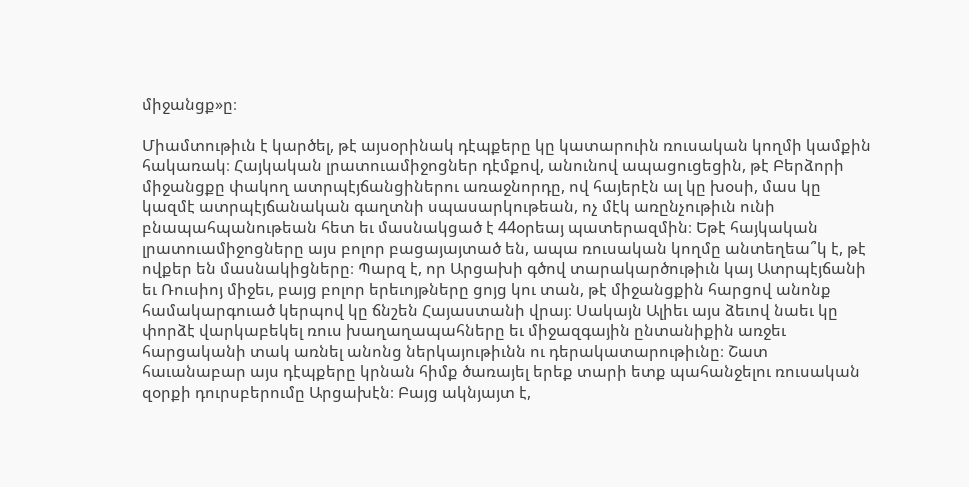միջանցք»ը։

Միամտութիւն է կարծել, թէ այսօրինակ դէպքերը կը կատարուին ռուսական կողմի կամքին հակառակ։ Հայկական լրատուամիջոցներ դէմքով, անունով ապացուցեցին, թէ Բերձորի միջանցքը փակող ատրպէյճանցիներու առաջնորդը, ով հայերէն ալ կը խօսի, մաս կը կազմէ ատրպէյճանական գաղտնի սպասարկութեան, ոչ մէկ առընչութիւն ունի բնապահպանութեան հետ եւ մասնակցած է 44օրեայ պատերազմին։ Եթէ հայկական լրատուամիջոցները այս բոլոր բացայայտած են, ապա ռուսական կողմը անտեղեա՞կ է, թէ ովքեր են մասնակիցները։ Պարզ է, որ Արցախի գծով տարակարծութիւն կայ Ատրպէյճանի եւ Ռուսիոյ միջեւ, բայց բոլոր երեւոյթները ցոյց կու տան, թէ միջանցքին հարցով անոնք համակարգուած կերպով կը ճնշեն Հայաստանի վրայ։ Սակայն Ալիեւ այս ձեւով նաեւ կը փորձէ վարկաբեկել ռուս խաղաղապահները եւ միջազգային ընտանիքին առջեւ հարցականի տակ առնել անոնց ներկայութիւնն ու դերակատարութիւնը։ Շատ հաւանաբար այս դէպքերը կրնան հիմք ծառայել երեք տարի ետք պահանջելու ռուսական զօրքի դուրսբերումը Արցախէն։ Բայց ակնյայտ է,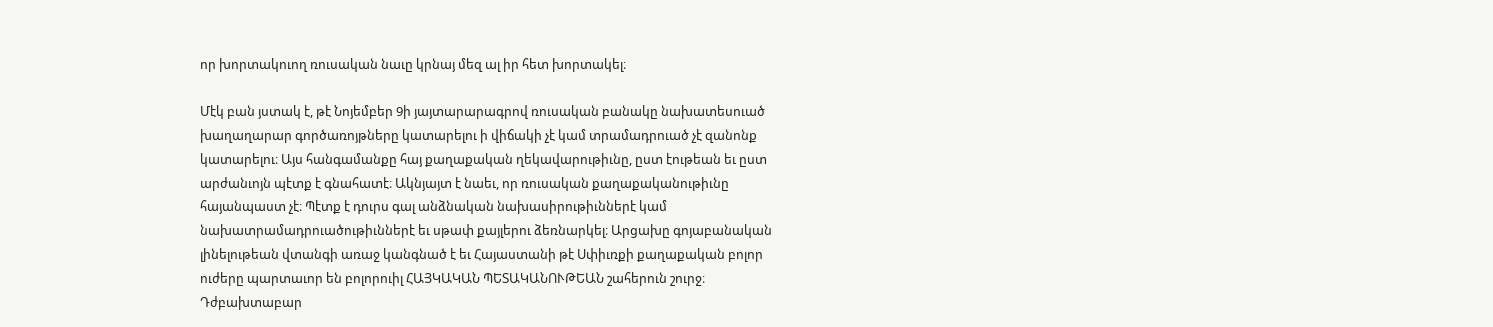որ խորտակուող ռուսական նաւը կրնայ մեզ ալ իր հետ խորտակել։

Մէկ բան յստակ է, թէ Նոյեմբեր 9ի յայտարարագրով ռուսական բանակը նախատեսուած խաղաղարար գործառոյթները կատարելու ի վիճակի չէ կամ տրամադրուած չէ զանոնք կատարելու։ Այս հանգամանքը հայ քաղաքական ղեկավարութիւնը, ըստ էութեան եւ ըստ արժանւոյն պէտք է գնահատէ։ Ակնյայտ է նաեւ, որ ռուսական քաղաքականութիւնը հայանպաստ չէ։ Պէտք է դուրս գալ անձնական նախասիրութիւններէ կամ նախատրամադրուածութիւններէ եւ սթափ քայլերու ձեռնարկել։ Արցախը գոյաբանական լինելութեան վտանգի առաջ կանգնած է եւ Հայաստանի թէ Սփիւռքի քաղաքական բոլոր ուժերը պարտաւոր են բոլորուիլ ՀԱՅԿԱԿԱՆ ՊԵՏԱԿԱՆՈՒԹԵԱՆ շահերուն շուրջ։ Դժբախտաբար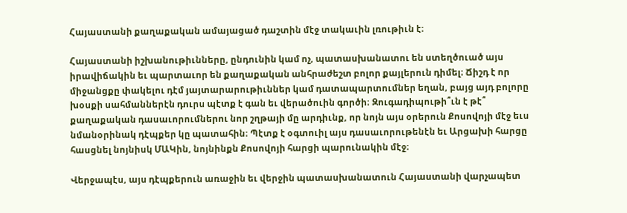Հայաստանի քաղաքական ամայացած դաշտին մէջ տակաւին լռութիւն է։

Հայաստանի իշխանութիւնները, ընդունին կամ ոչ, պատասխանատու են ստեղծուած այս իրավիճակին եւ պարտաւոր են քաղաքական անհրաժեշտ բոլոր քայլերուն դիմել։ Ճիշդ է որ միջանցքը փակելու դէմ յայտարարութիւններ կամ դատապարտումներ եղան, բայց այդ բոլորը խօսքի սահմաններէն դուրս պէտք է գան եւ վերածուին գործի։ Զուգադիպութի՞ւն է թէ՞ քաղաքական դասաւորումներու նոր շղթայի մը արդիւնք, որ նոյն այս օրերուն Քոսովոյի մէջ եւս նմանօրինակ դէպքեր կը պատահին։ Պէտք է օգտուիլ այս դասաւորութենէն եւ Արցախի հարցը հասցնել նոյնիսկ ՄԱԿին, նոյնինքն Քոսովոյի հարցի պարունակին մէջ։

Վերջապէս, այս դէպքերուն առաջին եւ վերջին պատասխանատուն Հայաստանի վարչապետ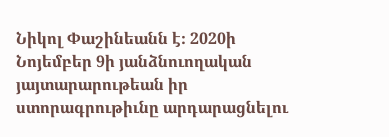Նիկոլ Փաշինեանն է։ 2020ի Նոյեմբեր 9ի յանձնուողական յայտարարութեան իր ստորագրութիւնը արդարացնելու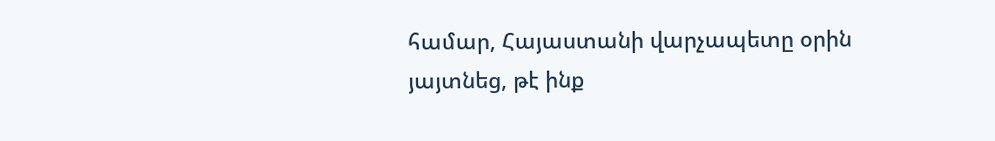համար, Հայաստանի վարչապետը օրին յայտնեց, թէ ինք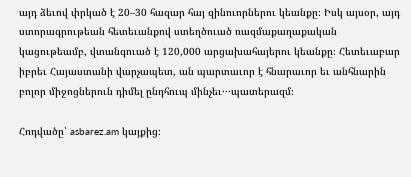այդ ձեւով փրկած է 20–30 հազար հայ զինուորներու կեանքը։ Իսկ այսօր, այդ ստորագրութեան հետեւանքով ստեղծուած ռազմաքաղաքական կացութեամբ, վտանգուած է 120,000 արցախահայերու կեանքը։ Հետեւաբար իբրեւ Հայաստանի վարչապետ, ան պարտաւոր է հնարաւոր եւ անհնարին բոլոր միջոցներուն դիմել ընդհուպ մինչեւ․․․պատերազմ։

Հոդվածը՝ asbarez.am կայքից։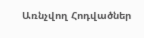Առնչվող Հոդվածներ